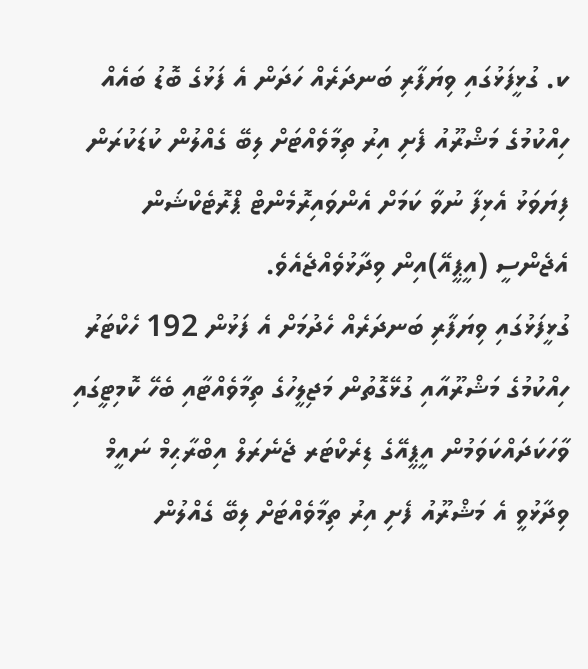ކ. ގުޅީފަޅުގައި ވިޔަފާރި ބަނދަރެއް ހަދަން އެ ފަޅުގެ ބޮޑު ބައެއް ހިއްކުމުގެ މަޝްރޫއު ފެށި އިރު ތިމާވެއްޓަށް ލިބޭ ގެއްލުން ކުޑަކުރަން ފިޔަވަޅު އެޅިފާ ނުވާ ކަމަށް އެންވައިރޮމެންޓް ޕްރޮޓެކްޝަން އެޖެންސީ (އީޕީއޭ)އިން ވިދާޅުވެއްޖެއެވެ.
ގުޅީފަޅުގައި ވިޔަފާރި ބަނދަރެއް ހެދުމަށް އެ ފަޅުން 192 ހެކްޓަރު ހިއްކުމުގެ މަޝްރޫއާއި ގުޅޭގޮތުން މަޖިލީހުގެ ތިމާވެއްޓާއި ބެހޭ ކޮމިޓީގައި ވާހަކަދައްކަވަމުން އީޕީއޭގެ ޑިރެކްޓަރ ޖެނެރަލް އިބްރާޙިމް ނައީމް ވިދާޅުވީ އެ މަޝްރޫއު ފެށި އިރު ތިމާވެއްޓަށް ލިބޭ ގެއްލުން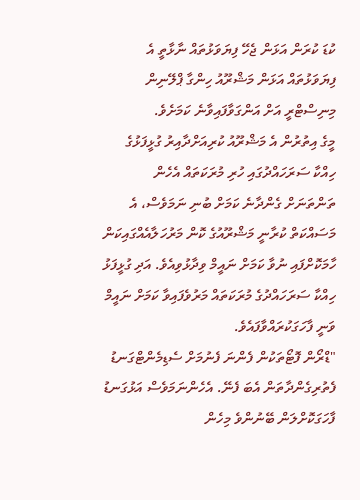ކުޑަ ކުރަން އަޅަން ޖެހޭ ފިޔަވަޅުތައް ނާޅާތީ އެ ފިޔަވަޅުތައް އަޅަން މަޝްރޫއު ހިންގާ ޕްލޭނިން މިނިސްޓްރީ އަށް އަންގަވާފައިވާނެ ކަމަށެވެ.
މީގެ އިތުރުން އެ މަޝްރޫއު ކުރިއަށްދާއިރު ގުޅީފަޅުގެ ހިއްކާ ސަރަހައްދުގައި ހުރި މުރަކަތައް އެހެން ތަންތަނަށް ގެންދާނެ ކަމަށް ބުނި ނަމަވެސް، އެ މަސައްކަތް ކުރާނީ މަޝްރޫއުގެ ކޮން މަރުހަލާއެއްގައިކަން ހާމަކޮށްފައި ނުވާ ކަމަށް ނައީމް ވިދާޅުވިއެވެ. އަދި ގުޅީފަޅު ހިއްކާ ސަރަހައްދުގެ މުރަކަތައް މަރުވެފައިވާ ކަމަށް ނައީމް ވަނީ ފާހަގަކުރައްވާފައެވެ.
"ޑްރޯން ފޮޓޯތަކުން ފެންނަ ފެނުމަށް ސެޑިމެންޓްގަނޑު ފެތުރިގެންދާތަން އެބަ ފެނޭ. އެހެންނަމަވެސް އަޅުގަނޑު ފާހަގަކޮށްލަން ބޭނުންވެ މިހެން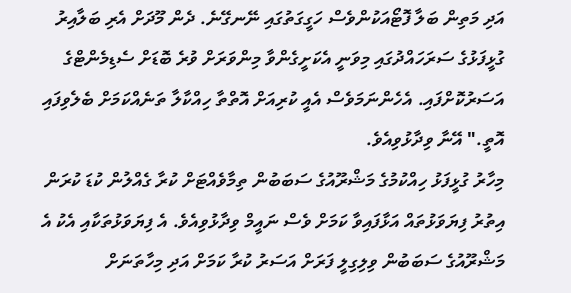އަދި މަތިން ބަލާ ފޮޓޯއަކުންވެސް ހަގީގަތުގައި ނޭނގޭނެ. ދެން މޫދަށް އެރި ބަލާއިރު ގުޅީފަޅުގެ ސަރަހައްދުގައި މިވަނީ އެކަށީގެންވާ މިންވަރަށް ވުރެ ބޮޑަށް ސެޑިމެންޓްގެ އަސަރުކޮށްފައި. އެހެންނަމަވެސް އެއީ ކުރިއަށް އޮތްތާ ހިއްކާލާ ތަނެއްކަމަށް ބެލެވިފައި އޮތީ." އޭނާ ވިދާޅުވިއެވެ.
މިހާރު ގުޅީފަޅު ހިއްކުމުގެ މަޝްރޫއުގެ ސަބަބުން ތިމާވެއްޓަށް ކުރާ ގެއްލުން ކުޑަ ކުރަން އިތުރު ފިޔަވަޅުތައް އަޅާފައިވާ ކަމަށް ވެސް ނައީމް ވިދާޅުވިއެވެ. އެ ފިޔަވަޅުތަކާއި އެކު އެ މަޝްރޫއުގެ ސަބަބުން ވިލިގިލީ ފަރަށް އަސަރު ކުރާ ކަމަށް އަދި މިހާތަނަށް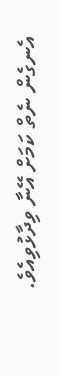އެނގެން ނެތް ކަމަށް އޭނާ ވިދާޅުވިއެވެ.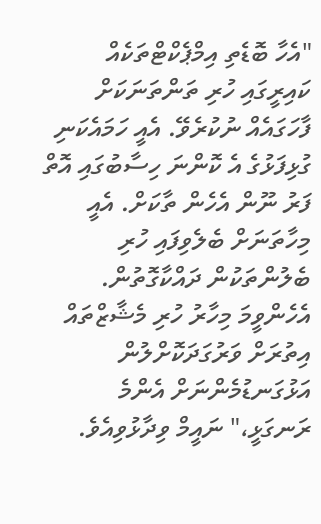"އެހާ ބޮޑެތި އިމްޕެކްޓްތަކެއް ކައިރީގައި ހުރި ތަންތަނަކަށް ފާހަގައެއް ނުކުރެވޭ. އެއީ ހަމައެކަނި ގުޅިފަޅުގެ އެ ކޮންނަ ހިސާބުގައި އޮތް ފަރު ނޫން އެހެން ތާކަށް. އެއީ މިހާތަނަށް ބެލެވިފައި ހުރި ބެލުންތަކުން ދައްކާގޮތުން. އެހެންވީމަ މިހާރު ހުރި މެޝާޒްތައް އިތުރަށް ވަރުގަދަކޮށްލުން އަޅުގަނޑުމެންނަށް އެންމެ ރަނގަޅީ،" ނައީމް ވިދާޅުވިއެވެ.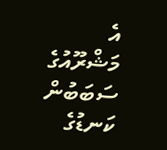އެ މަޝްރޫއުގެ ސަބަބުން ކަނޑުގެ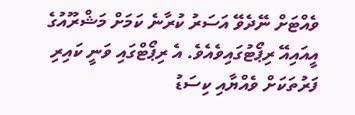ވެއްޓަށް ނޭދެވޭ އަސަރު ކުރާނެ ކަމަށް މަޝްރޫއުގެ އީއައިއޭ ރިޕޯޓުގައިވެއެވެ. އެ ރިޕޯޓްގައި ވަނީ ކައިރި ފަރުތަކަށް ވެއްޔާއި ކިސަޑު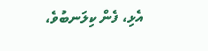އެޅި، ފެން ކިލަނބުވެ،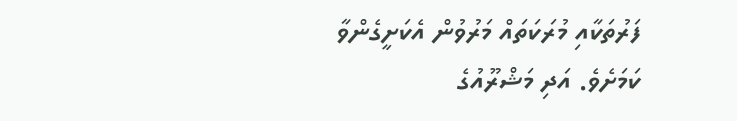ފަރުތަކާއި މުރަކަތައް މަރުވުން އެކަށީގެންވާ ކަމަށެވެ. އަދި މަޝްރޫއުގެ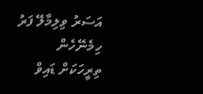އަސަރު ވިލިމާލޭ ފަރު ހިމެނޭހެން ތިރީހަކަށް ޑައިވް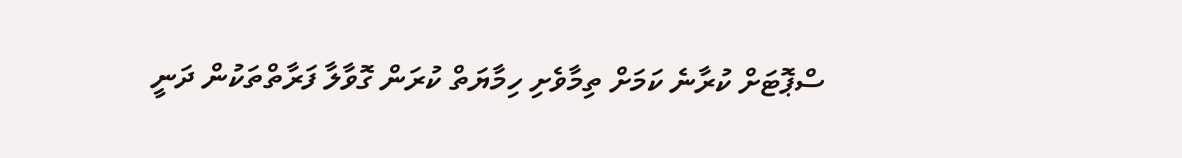ސްޕޮޓަށް ކުރާނެ ކަމަށް ތިމާވެށި ހިމާޔަތް ކުރަން ގޮވާލާ ފަރާތްތަކުން ދަނީ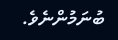ބުނަމުންނެވެ.